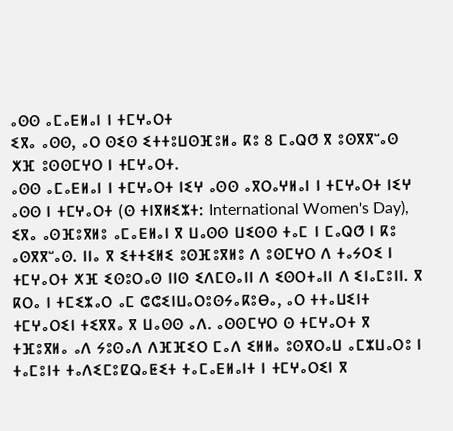ⴰⵙⵙ ⴰⵎⴰⴹⵍⴰⵏ ⵏ ⵜⵎⵖⴰⵔⵜ
ⵉⴳⴰ ⴰⵙⵙ, ⴰⵔ ⵙⵉⵙ ⵉⵜⵜⵓⵡⵙⴼⵓⵍⴰ ⴽⵓ 8 ⵎⴰⵕⵚ ⴳ ⵓⵙⴳⴳⵯⴰⵙ ⵅⴼ ⵓⵙⵙⵎⵖⵔ ⵏ ⵜⵎⵖⴰⵔⵜ.
ⴰⵙⵙ ⴰⵎⴰⴹⵍⴰⵏ ⵏ ⵜⵎⵖⴰⵔⵜ ⵏⵉⵖ ⴰⵙⵙ ⴰⴳⵔⴰⵖⵍⴰⵏ ⵏ ⵜⵎⵖⴰⵔⵜ ⵏⵉⵖ ⴰⵙⵙ ⵏ ⵜⵎⵖⴰⵔⵜ (ⵙ ⵜⵏⴳⵍⵉⵣⵜ: International Women's Day), ⵉⴳⴰ ⴰⵙⴼⵓⴳⵍⵓ ⴰⵎⴰⴹⵍⴰⵏ ⴳ ⵡⴰⵙⵙ ⵡⵉⵙⵙ ⵜⴰⵎ ⵏ ⵎⴰⵕⵚ ⵏ ⴽⵓ ⴰⵙⴳⴳⵯⴰⵙ. ⵏⵏⴰ ⴳ ⵉⵜⵜⵉⵍⵉ ⵓⵙⴼⵓⴳⵍⵓ ⴷ ⵓⵙⵎⵖⵔ ⴷ ⵜⴰⵢⵔⵉ ⵏ ⵜⵎⵖⴰⵔⵜ ⵅⴼ ⵉⵙⵓⵔⴰⵙ ⵏⵏⵙ ⵉⴷⵎⵙⴰⵏⵏ ⴷ ⵉⵙⵔⵜⴰⵏⵏ ⴷ ⵉⵏⴰⵎⵓⵏⵏ. ⴳ ⴽⵔⴰ ⵏ ⵜⵎⵉⵣⴰⵔ ⴰⵎ ⵛⵛⵉⵏⵡⴰⵔⵓⵙⵢⴰⴽⵓⴱⴰ, ⴰⵔ ⵜⵜⴰⵡⵉⵏⵜ ⵜⵎⵖⴰⵔⵉⵏ ⵜⵉⴳⴳⴰ ⴳ ⵡⴰⵙⵙ ⴰⴷ. ⴰⵙⵙⵎⵖⵔ ⵙ ⵜⵎⵖⴰⵔⵜ ⴳ ⵜⴼⵓⴳⵍⴰ ⴰⴷ ⵢⵓⵙⴰⴷ ⴷⴼⴼⵉⵔ ⵎⴰⴷ ⵉⵍⵍⴰ ⵓⵙⴳⵔⴰⵡ ⴰⵎⵣⵡⴰⵔⵓ ⵏ ⵜⴰⵎⵓⵏⵜ ⵜⴰⴷⵉⵎⵓⵇⵕⴰⵟⵉⵜ ⵜⴰⵎⴰⴹⵍⴰⵏⵜ ⵏ ⵜⵎⵖⴰⵔⵉⵏ ⴳ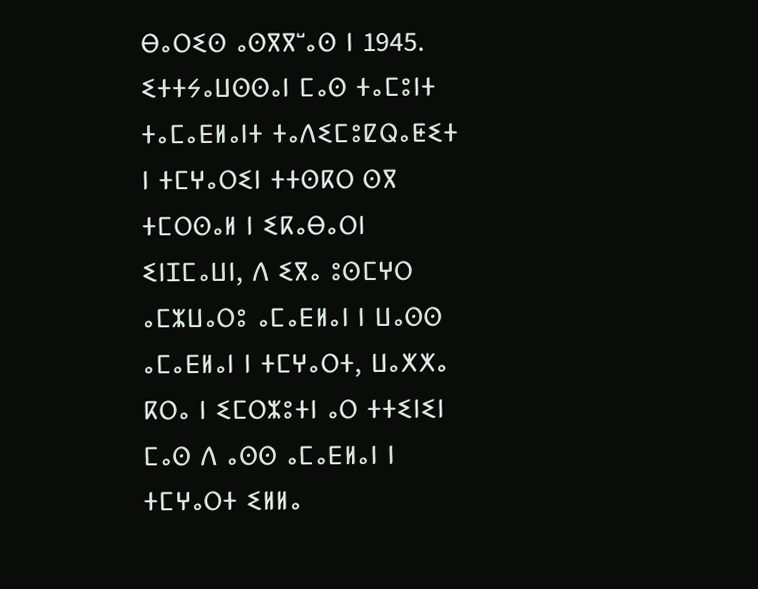ⴱⴰⵔⵉⵙ ⴰⵙⴳⴳⵯⴰⵙ ⵏ 1945. ⵉⵜⵜⵢⴰⵡⵙⵙⴰⵏ ⵎⴰⵙ ⵜⴰⵎⵓⵏⵜ ⵜⴰⵎⴰⴹⵍⴰⵏⵜ ⵜⴰⴷⵉⵎⵓⵇⵕⴰⵟⵉⵜ ⵏ ⵜⵎⵖⴰⵔⵉⵏ ⵜⵜⵙⴽⵔ ⵙⴳ ⵜⵎⵔⵙⴰⵍ ⵏ ⵉⴽⴰⴱⴰⵔⵏ ⵉⵏⵊⵎⴰⵡⵏ, ⴷ ⵉⴳⴰ ⵓⵙⵎⵖⵔ ⴰⵎⵣⵡⴰⵔⵓ ⴰⵎⴰⴹⵍⴰⵏ ⵏ ⵡⴰⵙⵙ ⴰⵎⴰⴹⵍⴰⵏ ⵏ ⵜⵎⵖⴰⵔⵜ, ⵡⴰⵅⵅⴰ ⴽⵔⴰ ⵏ ⵉⵎⵔⵣⵓⵜⵏ ⴰⵔ ⵜⵜⵉⵏⵉⵏ ⵎⴰⵙ ⴷ ⴰⵙⵙ ⴰⵎⴰⴹⵍⴰⵏ ⵏ ⵜⵎⵖⴰⵔⵜ ⵉⵍⵍⴰ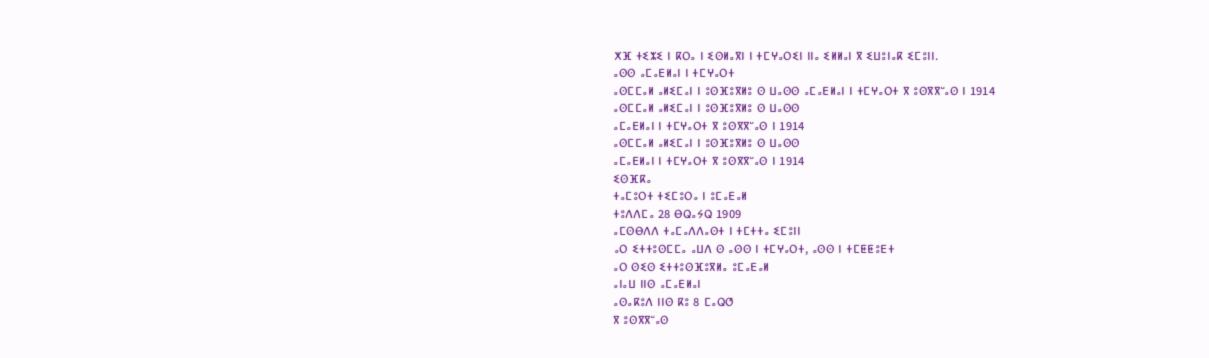ⵅⴼ ⵜⵉⵣⵉ ⵏ ⴽⵔⴰ ⵏ ⵉⵙⵍⴰⴳⵏ ⵏ ⵜⵎⵖⴰⵔⵉⵏ ⵏⵏⴰ ⵉⵍⵍⴰⵏ ⴳ ⵉⵡⵓⵏⴰⴽ ⵉⵎⵓⵏⵏ.
ⴰⵙⵙ ⴰⵎⴰⴹⵍⴰⵏ ⵏ ⵜⵎⵖⴰⵔⵜ
ⴰⵙⵎⵎⴰⵍ ⴰⵍⵉⵎⴰⵏ ⵏ ⵓⵙⴼⵓⴳⵍⵓ ⵙ ⵡⴰⵙⵙ ⴰⵎⴰⴹⵍⴰⵏ ⵏ ⵜⵎⵖⴰⵔⵜ ⴳ ⵓⵙⴳⴳⵯⴰⵙ ⵏ 1914
ⴰⵙⵎⵎⴰⵍ ⴰⵍⵉⵎⴰⵏ ⵏ ⵓⵙⴼⵓⴳⵍⵓ ⵙ ⵡⴰⵙⵙ
ⴰⵎⴰⴹⵍⴰⵏ ⵏ ⵜⵎⵖⴰⵔⵜ ⴳ ⵓⵙⴳⴳⵯⴰⵙ ⵏ 1914
ⴰⵙⵎⵎⴰⵍ ⴰⵍⵉⵎⴰⵏ ⵏ ⵓⵙⴼⵓⴳⵍⵓ ⵙ ⵡⴰⵙⵙ
ⴰⵎⴰⴹⵍⴰⵏ ⵏ ⵜⵎⵖⴰⵔⵜ ⴳ ⵓⵙⴳⴳⵯⴰⵙ ⵏ 1914
ⵉⵙⴼⴽⴰ
ⵜⴰⵎⵓⵔⵜ ⵜⵉⵎⵓⵔⴰ ⵏ ⵓⵎⴰⴹⴰⵍ
ⵜⵓⴷⴷⵎⴰ 28 ⴱⵕⴰⵢⵕ 1909
ⴰⵎⵙⴱⴷⴷ ⵜⴰⵎⴰⴷⴷⴰⵙⵜ ⵏ ⵜⵎⵜⵜⴰ ⵉⵎⵓⵏⵏ
ⴰⵔ ⵉⵜⵜⵓⵙⵎⵎⴰ ⴰⵡⴷ ⵙ ⴰⵙⵙ ⵏ ⵜⵎⵖⴰⵔⵜ, ⴰⵙⵙ ⵏ ⵜⵎⵟⵟⵓⴹⵜ
ⴰⵔ ⵙⵉⵙ ⵉⵜⵜⵓⵙⴼⵓⴳⵍⴰ ⵓⵎⴰⴹⴰⵍ
ⴰⵏⴰⵡ ⵏⵏⵙ ⴰⵎⴰⴹⵍⴰⵏ
ⴰⵙⴰⴽⵓⴷ ⵏⵏⵙ ⴽⵓ 8 ⵎⴰⵕⵚ
ⴳ ⵓⵙⴳⴳⵯⴰⵙ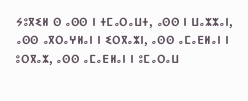ⵢⵓⴳⵉⵍ ⵙ ⴰⵙⵙ ⵏ ⵜⵎⴰⵔⴰⵡⵜ, ⴰⵙⵙ ⵏ ⵡⴰⵣⵣⴰⵏ, ⴰⵙⵙ ⴰⴳⵔⴰⵖⵍⴰⵏ ⵏ ⵉⵔⴳⴰⵣⵏ, ⴰⵙⵙ ⴰⵎⴰⴹⵍⴰⵏ ⵏ ⵓⵔⴳⴰⵣ, ⴰⵙⵙ ⴰⵎⴰⴹⵍⴰⵏ ⵏ ⵓⵎⴰⵔⴰⵡ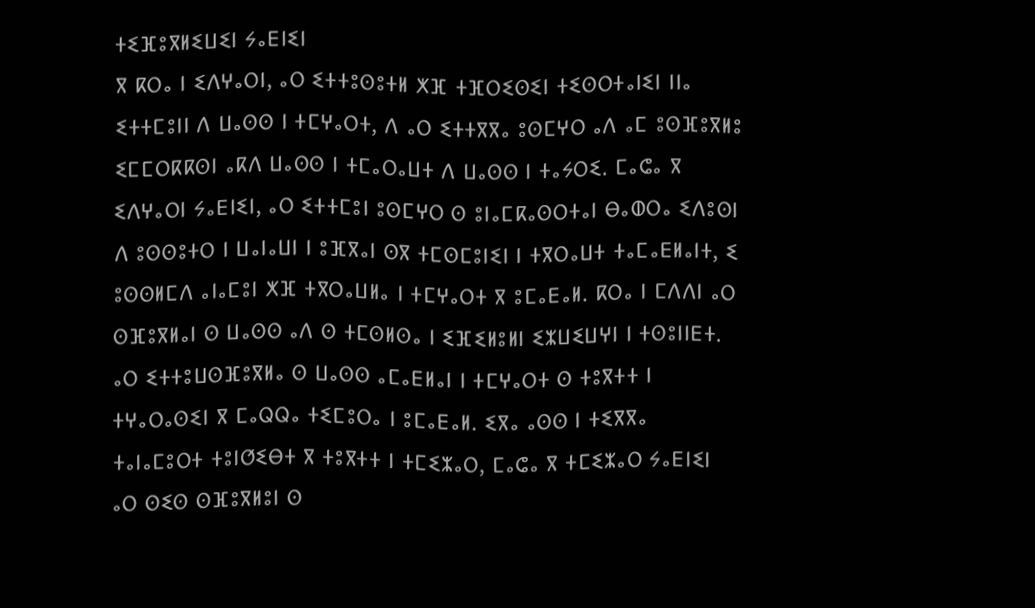ⵜⵉⴼⵓⴳⵍⵉⵡⵉⵏ ⵢⴰⴹⵏⵉⵏ
ⴳ ⴽⵔⴰ ⵏ ⵉⴷⵖⴰⵔⵏ, ⴰⵔ ⵉⵜⵜⵓⵙⵓⵜⵍ ⵅⴼ ⵜⴼⵔⵉⵙⵉⵏ ⵜⵉⵙⵔⵜⴰⵏⵉⵏ ⵏⵏⴰ ⵉⵜⵜⵎⵓⵏⵏ ⴷ ⵡⴰⵙⵙ ⵏ ⵜⵎⵖⴰⵔⵜ, ⴷ ⴰⵔ ⵉⵜⵜⴳⴳⴰ ⵓⵙⵎⵖⵔ ⴰⴷ ⴰⵎ ⵓⵙⴼⵓⴳⵍⵓ ⵉⵎⵎⵔⴽⴽⵙⵏ ⴰⴽⴷ ⵡⴰⵙⵙ ⵏ ⵜⵎⴰⵔⴰⵡⵜ ⴷ ⵡⴰⵙⵙ ⵏ ⵜⴰⵢⵔⵉ. ⵎⴰⵛⴰ ⴳ ⵉⴷⵖⴰⵔⵏ ⵢⴰⴹⵏⵉⵏ, ⴰⵔ ⵉⵜⵜⵎⵓⵏ ⵓⵙⵎⵖⵔ ⵙ ⵓⵏⴰⵎⴽⴰⵙⵔⵜⴰⵏ ⴱⴰⵀⵔⴰ ⵉⴷⵓⵙⵏ ⴷ ⵓⵙⵙⵓⵜⵔ ⵏ ⵡⴰⵏⴰⵡⵏ ⵏ ⵓⴼⴳⴰⵏ ⵙⴳ ⵜⵎⵙⵎⵓⵏⵉⵏ ⵏ ⵜⴳⵔⴰⵡⵜ ⵜⴰⵎⴰⴹⵍⴰⵏⵜ, ⵉ ⵓⵙⵙⵍⵎⴷ ⴰⵏⴰⵎⵓⵏ ⵅⴼ ⵜⴳⵔⴰⵡⵍⴰ ⵏ ⵜⵎⵖⴰⵔⵜ ⴳ ⵓⵎⴰⴹⴰⵍ. ⴽⵔⴰ ⵏ ⵎⴷⴷⵏ ⴰⵔ ⵙⴼⵓⴳⵍⴰⵏ ⵙ ⵡⴰⵙⵙ ⴰⴷ ⵙ ⵜⵎⵙⵍⵙⴰ ⵏ ⵉⴼⵉⵍⵓⵍⵏ ⵉⵣⵡⵉⵡⵖⵏ ⵏ ⵜⵙⵓⵏⵏⴹⵜ.
ⴰⵔ ⵉⵜⵜⵓⵡⵙⴼⵓⴳⵍⴰ ⵙ ⵡⴰⵙⵙ ⴰⵎⴰⴹⵍⴰⵏ ⵏ ⵜⵎⵖⴰⵔⵜ ⵙ ⵜⵓⴳⵜⵜ ⵏ ⵜⵖⴰⵔⴰⵙⵉⵏ ⴳ ⵎⴰⵕⵕⴰ ⵜⵉⵎⵓⵔⴰ ⵏ ⵓⵎⴰⴹⴰⵍ. ⵉⴳⴰ ⴰⵙⵙ ⵏ ⵜⵉⴳⴳⴰ ⵜⴰⵏⴰⵎⵓⵔⵜ ⵜⵓⵏⵚⵉⴱⵜ ⴳ ⵜⵓⴳⵜⵜ ⵏ ⵜⵎⵉⵣⴰⵔ, ⵎⴰⵛⴰ ⴳ ⵜⵎⵉⵣⴰⵔ ⵢⴰⴹⵏⵉⵏ ⴰⵔ ⵙⵉⵙ ⵙⴼⵓⴳⵍⵓⵏ ⵙ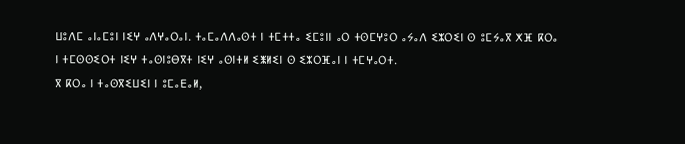ⵡⵓⴷⵎ ⴰⵏⴰⵎⵓⵏ ⵏⵉⵖ ⴰⴷⵖⴰⵔⴰⵏ. ⵜⴰⵎⴰⴷⴷⴰⵙⵜ ⵏ ⵜⵎⵜⵜⴰ ⵉⵎⵓⵏⵏ ⴰⵔ ⵜⵙⵎⵖⵓⵔ ⴰⵢⴰⴷ ⵉⵣⵔⵉⵏ ⵙ ⵓⵎⵢⴰⴳ ⵅⴼ ⴽⵔⴰ ⵏ ⵜⵎⵙⵙⵉⵔⵜ ⵏⵉⵖ ⵜⴰⵙⵏⵓⴱⴳⵜ ⵏⵉⵖ ⴰⵙⵏⵜⵍ ⵉⵥⵍⵉⵏ ⵙ ⵉⵣⵔⴼⴰⵏ ⵏ ⵜⵎⵖⴰⵔⵜ.
ⴳ ⴽⵔⴰ ⵏ ⵜⴰⵙⴳⵉⵡⵉⵏ ⵏ ⵓⵎⴰⴹⴰⵍ,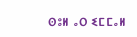ⵙⵓⵍ ⴰⵔ ⵉⵎⵎⴰⵍ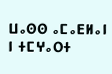ⵡⴰⵙⵙ ⴰⵎⴰⴹⵍⴰⵏ ⵏ ⵜⵎⵖⴰⵔⵜ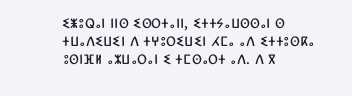ⵉⵥⵓⵕⴰⵏ ⵏⵏⵙ ⵉⵙⵔⵜⴰⵏⵏ, ⵉⵜⵜⵢⴰⵡⵙⵙⴰⵏ ⵙ ⵜⵡⴰⴷⵉⵡⵉⵏ ⴷ ⵜⵖⵓⵔⵉⵡⵉⵏ ⵃⵎⴰ ⴰⴷ ⵉⵜⵜⵓⵙⴽⴰ ⵓⵙⵏⴼⵍ ⴰⵣⵡⴰⵔⴰⵏ ⵉ ⵜⵎⵙⴰⵔⵜ ⴰⴷ. ⴷ ⴳ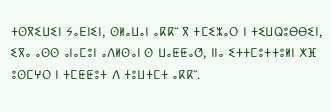ⵜⵙⴳⵉⵡⵉⵏ ⵢⴰⴹⵏⵉⵏ, ⵙⵍⴰⵡⴰⵏ ⴰⴽⴽⵯ ⴳ ⵜⵎⵉⵣⴰⵔ ⵏ ⵜⵉⵡⵕⵓⴱⴱⵉⵏ, ⵉⴳⴰ ⴰⵙⵙ ⴰⵏⴰⵎⵓⵏ ⴰⴷⵍⵙⴰⵏ ⵙ ⵡⴰⵟⵟⴰⵚ, ⵏⵏⴰ ⵉⵜⵜⵎⵓⵜⵜⵓⵍⵏ ⵅⴼ ⵓⵙⵎⵖⵔ ⵏ ⵜⵎⵟⵟⵓⵜ ⴷ ⵜⵓⵡⵜⵎⵜ ⴰⴽⴽⵯ.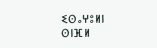ⵉⵙⴰⵖⵓⵍⵏ
ⵙⵏⴼⵍ